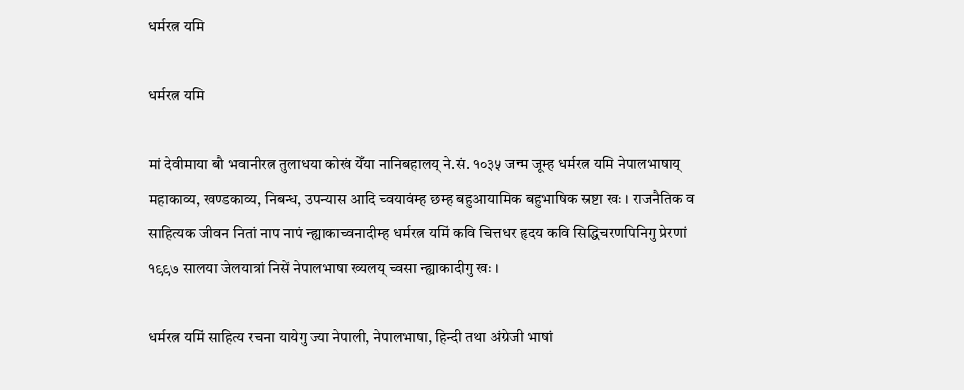धर्मरत्न यमि

धर्मरत्न यमि

मां देवीमाया बौ भवानीरत्न तुलाधया कोखं येँया नानिबहालय् ने.सं. १०३५ जन्म जूम्ह धर्मरत्न यमि नेपालभाषाय् महाकाव्य, खण्डकाव्य, निबन्ध, उपन्यास आदि च्वयावंम्ह छम्ह बहुआयामिक बहुभाषिक स्रष्टा खः । राजनैतिक व साहित्यक जीवन नितां नाप नापं न्ह्याकाच्वनादीम्ह धर्मरत्न यमिं कवि चित्तधर हृदय कवि सिद्धिचरणपिनिगु प्रेरणां १९९७ सालया जेलयात्रां निसें नेपालभाषा ख्यलय् च्वसा न्ह्याकादीगु खः ।

धर्मरत्न यमिं साहित्य रचना यायेगु ज्या नेपाली, नेपालभाषा, हिन्दी तथा अंग्रेजी भाषां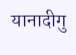यानादीगु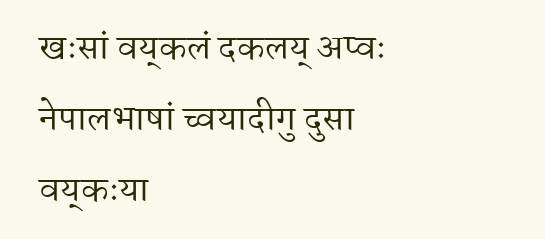खःसां वय्‌कलं दकलय् अप्वः नेपालभाषां च्वयादीगु दुसा वय्‌कःया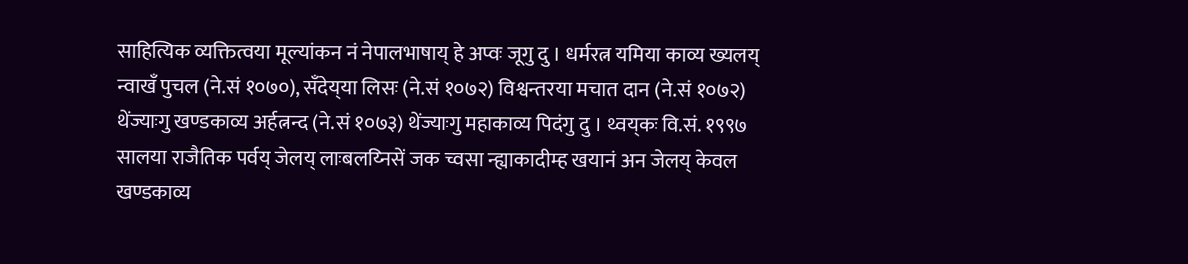साहित्यिक व्यक्तित्वया मूल्यांकन नं नेपालभाषाय् हे अप्वः जूगु दु । धर्मरत्न यमिया काव्य ख्यलय् न्वाखँ पुचल (ने.सं १०७०), सँदेय्‌या लिसः (ने.सं १०७२) विश्वन्तरया मचात दान (ने.सं १०७२) थेंज्याःगु खण्डकाव्य अर्हत्नन्द (ने.सं १०७३) थेंज्याःगु महाकाव्य पिदंगु दु । थ्वय्‌कः वि.सं. १९९७ सालया राजैतिक पर्वय् जेलय् लाःबलय्निसें जक च्वसा न्ह्याकादीम्ह खयानं अन जेलय् केवल खण्डकाव्य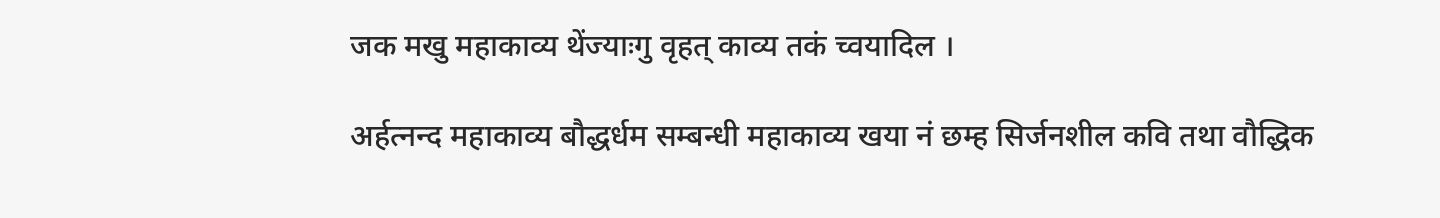जक मखु महाकाव्य थेंज्याःगु वृहत् काव्य तकं च्वयादिल ।

अर्हत्नन्द महाकाव्य बौद्धर्धम सम्बन्धी महाकाव्य खया नं छम्ह सिर्जनशील कवि तथा वौद्धिक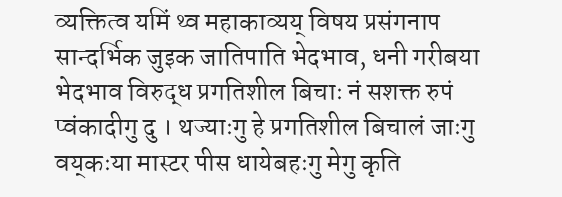व्यक्तित्व यमिं थ्व महाकाव्यय् विषय प्रसंगनाप सान्दर्भिक जुइक जातिपाति भेदभाव, धनी गरीबया भेदभाव विरुद्ध प्रगतिशील बिचाः नं सशक्त रुपं प्वंकादीगु दु । थज्याःगु हे प्रगतिशील बिचालं जाःगु वय्‌कःया मास्टर पीस धायेबहःगु मेगु कृति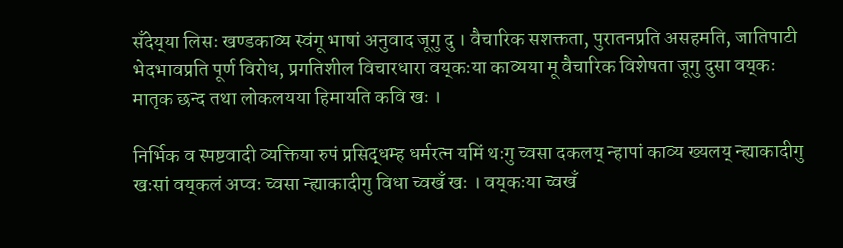सँदेय्‌या लिसः खण्डकाव्य स्वंगू भाषां अनुवाद जूगु दु । वैचारिक सशक्तता, पुरातनप्रति असहमति, जातिपाटी भेदभावप्रति पूर्ण विरोध, प्रगतिशील विचारधारा वय्‌कःया काव्यया मू वैचारिक विशेषता जूगु दुसा वय्‌कः मातृक छन्द तथा लोकलयया हिमायति कवि खः ।

निर्भिक व स्पष्टवादी व्यक्तिया रुपं प्रसिद्धम्ह धर्मरत्न यमिं थःगु च्वसा दकलय् न्हापां काव्य ख्यलय् न्ह्याकादीगु खःसां वय्‌कलं अप्वः च्वसा न्ह्याकादीगु विधा च्वखँ खः । वय्‌कःया च्वखँ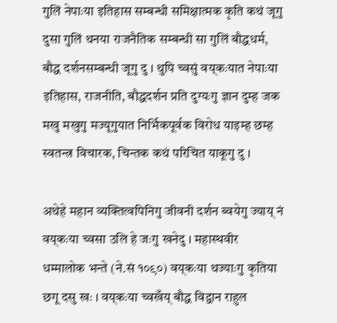गुलिं नेपाःया इतिहास सम्बन्धी समिक्षात्मक कृति कथं जूगु दुसा गुलिं थनया राजनैतिक सम्बन्धी सा गुलिं बौद्धधर्म, बौद्ध दर्शनसम्बन्धी जूगु दु । थुपि च्वसुं वय्‌कःयात नेपाःया इतिहास, राजनीति, बौद्धदर्शन प्रति दुग्यःगु ज्ञान दुम्ह जक मखु मखुगु मज्यूगुयात निर्भिकपूर्वक विरोध याइम्ह छम्ह स्वतन्त्र विचारक, चिन्तक कथं परिचित याकूगु दु ।

अथेहे महान व्यक्तित्वपिनिगु जीवनी दर्शन ब्वयेगु ज्याय् नं वय्‌कःया च्वसा उलि हे जःगु खनेदु । महास्थवीर धम्मालोक भन्ते (ने.सं १०९०) वय्‌कःया थज्याःगु कृतिया छगू दसु खः । वय्‌कःया च्वखँय् बौद्ध विद्वान राहुल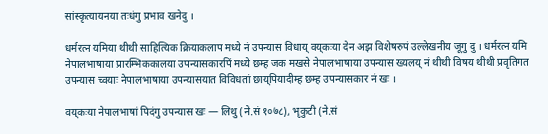सांस्कृत्यायनया तःधंगु प्रभाव खनेदु ।

धर्मरत्न यमिया थीथी साहित्यिक क्रियाकलाप मध्ये नं उपन्यास विधाय् वय्‌कःया देन अझ विशेषरुपं उल्लेखनीय जूगु दु । धर्मरत्न यमि नेपालभाषाया प्रारम्भिककालया उपन्यासकारपिं मध्ये छम्ह जक मखसे नेपालभाषाया उपन्यास ख्यलय् नं थीथी विषय थीथी प्रवृतिगत उपन्यास च्वयाः नेपालभाषाया उपन्यासयात विविधतां छाय्‌पियादीम्ह छम्ह उपन्यासकार नं खः ।

वय्‌कःया नेपालभाषां पिदंगु उपन्यास खः — लिथु (ने.सं १०७८), भृकुटी (ने.सं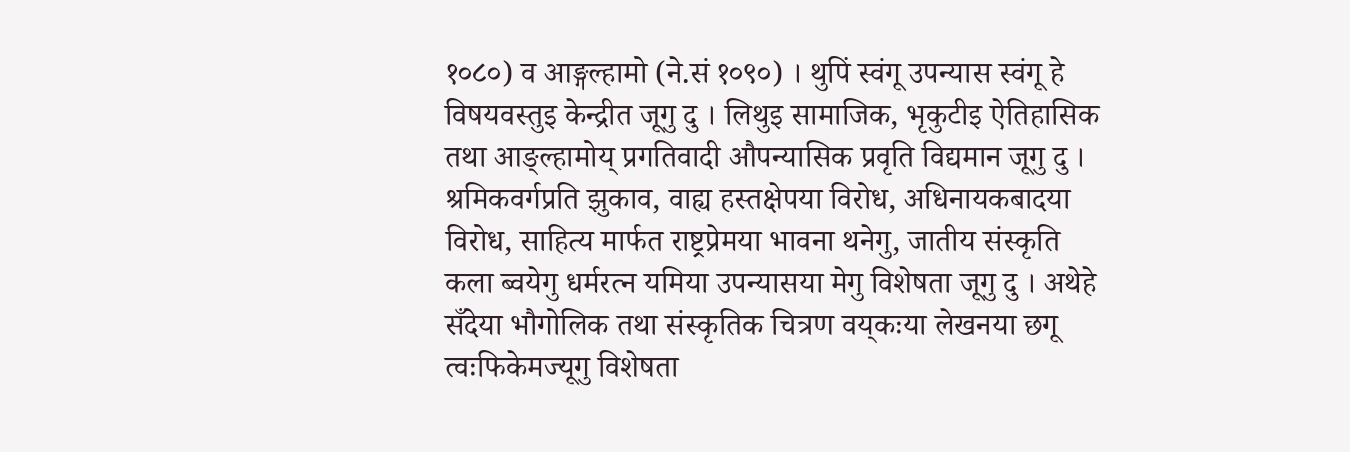१०८०) व आङ्गल्हामो (ने.सं १०९०) । थुपिं स्वंगू उपन्यास स्वंगू हे विषयवस्तुइ केन्द्रीत जूगु दु । लिथुइ सामाजिक, भृकुटीइ ऐतिहासिक तथा आङ्ल्हामोय् प्रगतिवादी औपन्यासिक प्रवृति विद्यमान जूगु दु । श्रमिकवर्गप्रति झुकाव, वाह्य हस्तक्षेपया विरोध, अधिनायकबादया विरोध, साहित्य मार्फत राष्ट्रप्रेमया भावना थनेगु, जातीय संस्कृति कला ब्वयेगु धर्मरत्न यमिया उपन्यासया मेगु विशेषता जूगु दु । अथेहे सँदेया भौगोलिक तथा संस्कृतिक चित्रण वय्‌कःया लेखनया छगू त्वःफिकेमज्यूगु विशेषता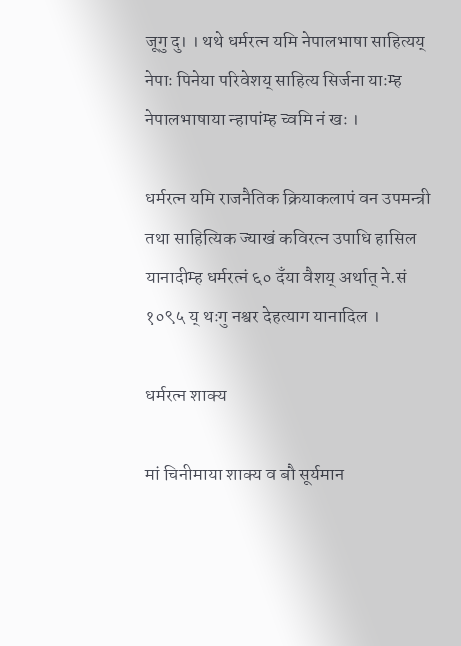जूगु दु। । थथे धर्मरत्न यमि नेपालभाषा साहित्यय् नेपाः पिनेया परिवेशय् साहित्य सिर्जना याःम्ह नेपालभाषाया न्हापांम्ह च्वमि नं खः ।

धर्मरत्न यमि राजनैतिक क्रियाकलापं वन उपमन्त्री तथा साहित्यिक ज्याखं कविरत्न उपाधि हासिल यानादीम्ह धर्मरत्नं ६० दँया वैशय् अर्थात् ने.सं १०९५ य् थःगु नश्वर देहत्याग यानादिल ।

धर्मरत्न शाक्य

मां चिनीमाया शाक्य व बौ सूर्यमान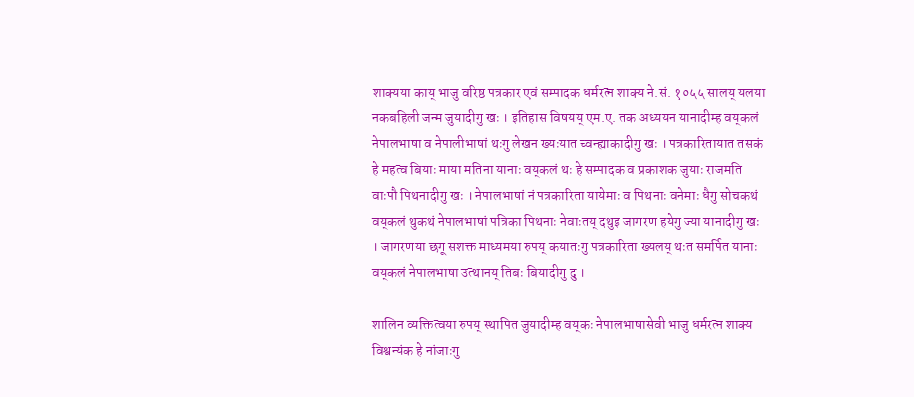शाक्यया काय् भाजु वरिष्ठ पत्रकार एवं सम्पादक धर्मरत्न शाक्य ने.सं. १०५५ सालय् यलया नकबहिली जन्म जुयादीगु खः । इतिहास विषयय् एम.ए. तक अध्ययन यानादीम्ह वय्‌कलं नेपालभाषा व नेपालीभाषां थःगु लेखन ख्यःयात च्वन्ह्याकादीगु खः । पत्रकारितायात तसकं हे महत्व बियाः माया मतिना यानाः वय्‌कलं थः हे सम्पादक व प्रकाशक जुयाः राजमति वाःपौ पिथनादीगु खः । नेपालभाषां नं पत्रकारिता यायेमाः व पिथनाः वनेमाः धैगु सोचकथं वय्‌कलं थुकथं नेपालभाषां पत्रिका पिथनाः नेवाःतय् दथुइ जागरण हयेगु ज्या यानादीगु खः । जागरणया छगू सशक्त माध्यमया रुपय् कयातःगु पत्रकारिता ख्यलय् थःत समर्पित यानाः वय्‌कलं नेपालभाषा उत्थानय् तिबः बियादीगु दु ।

शालिन व्यक्तित्वया रुपय् स्थापित जुयादीम्ह वय्‌कः नेपालभाषासेवी भाजु धर्मरत्न शाक्य विश्वन्यंक हे नांजाःगु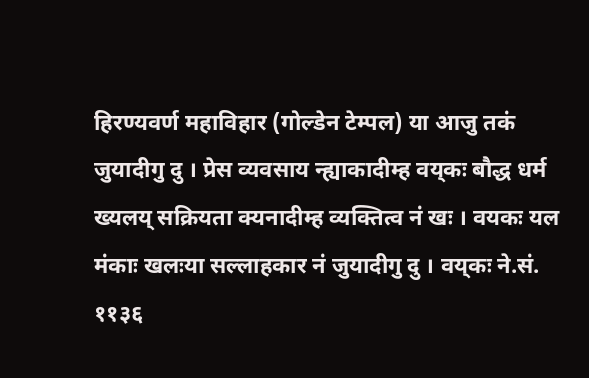हिरण्यवर्ण महाविहार (गोल्डेन टेम्पल) या आजु तकं जुयादीगु दु । प्रेस व्यवसाय न्ह्याकादीम्ह वय्‌कः बौद्ध धर्म ख्यलय् सक्रियता क्यनादीम्ह व्यक्तित्व नं खः । वयकः यल मंकाः खलःया सल्लाहकार नं जुयादीगु दु । वय्‌कः ने.सं. ११३६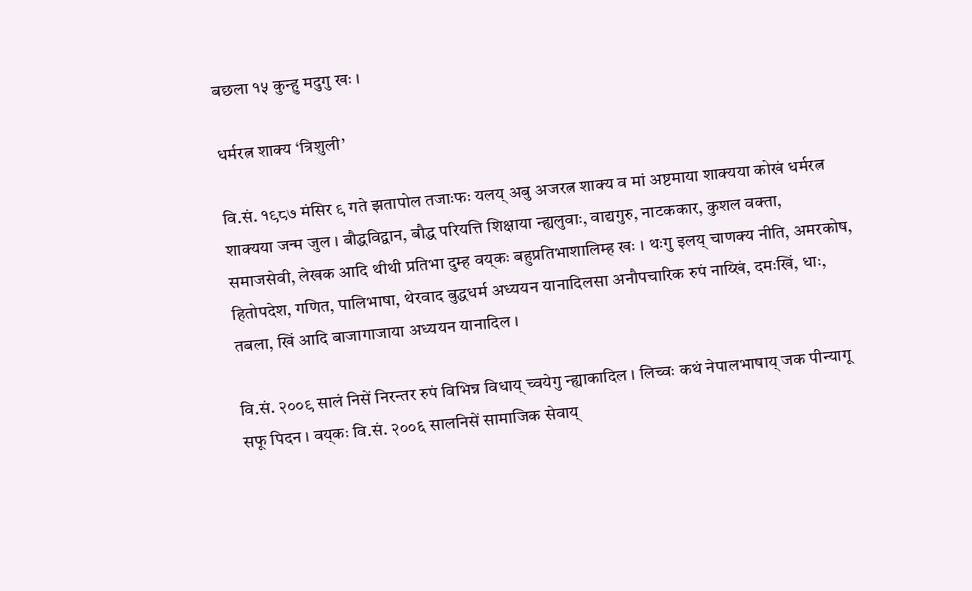बछला १५ कुन्हु मदुगु खः ।

धर्मरत्न शाक्य ‘त्रिशुली’

वि.सं. १९८७ मंसिर ९ गते झतापोल तजाःफः यलय् अबु अजरत्न शाक्य व मां अष्टमाया शाक्यया कोखं धर्मरत्न शाक्यया जन्म जुल । बौद्धविद्वान, बौद्ध परियत्ति शिक्षाया न्ह्यलुवाः, वाद्यगुरु, नाटककार, कुशल वक्ता, समाजसेवी, लेखक आदि थीथी प्रतिभा दुम्ह वय्‌कः बहुप्रतिभाशालिम्ह खः । थःगु इलय् चाणक्य नीति, अमरकोष, हितोपदेश, गणित, पालिभाषा, थेरवाद बुद्धधर्म अध्ययन यानादिलसा अनौपचारिक रुपं नाय्खिं, दमःखिं, धाः, तबला, खिं आदि बाजागाजाया अध्ययन यानादिल ।

वि.सं. २००९ सालं निसें निरन्तर रुपं विभिन्न विधाय् च्वयेगु न्ह्याकादिल । लिच्वः कथं नेपालभाषाय् जक पीन्यागू सफू पिदन । वय्‌कः वि.सं. २००६ सालनिसें सामाजिक सेवाय्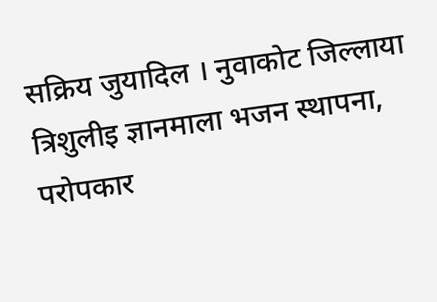सक्रिय जुयादिल । नुवाकोट जिल्लाया त्रिशुलीइ ज्ञानमाला भजन स्थापना, परोपकार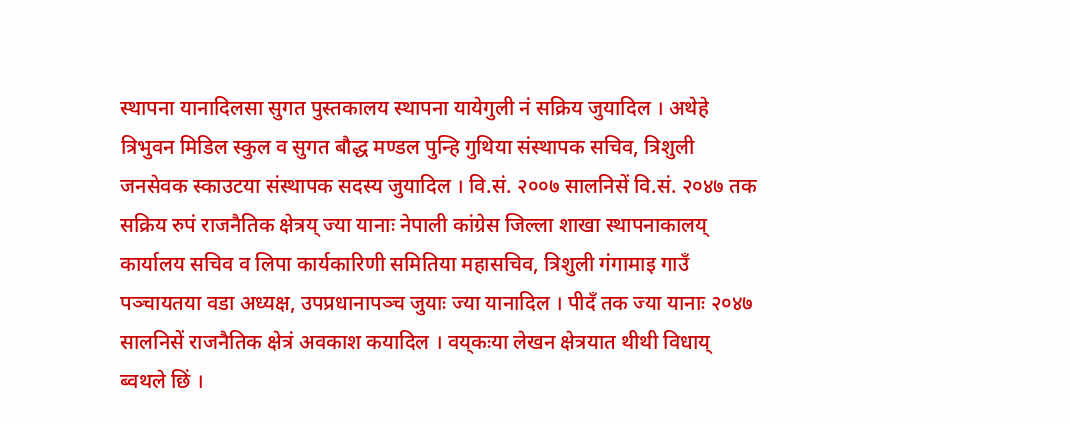स्थापना यानादिलसा सुगत पुस्तकालय स्थापना यायेगुली नं सक्रिय जुयादिल । अथेहे त्रिभुवन मिडिल स्कुल व सुगत बौद्ध मण्डल पुन्हि गुथिया संस्थापक सचिव, त्रिशुली जनसेवक स्काउटया संस्थापक सदस्य जुयादिल । वि.सं. २००७ सालनिसें वि.सं. २०४७ तक सक्रिय रुपं राजनैतिक क्षेत्रय् ज्या यानाः नेपाली कांग्रेस जिल्ला शाखा स्थापनाकालय् कार्यालय सचिव व लिपा कार्यकारिणी समितिया महासचिव, त्रिशुली गंगामाइ गाउँ पञ्चायतया वडा अध्यक्ष, उपप्रधानापञ्च जुयाः ज्या यानादिल । पीदँ तक ज्या यानाः २०४७ सालनिसें राजनैतिक क्षेत्रं अवकाश कयादिल । वय्‌कःया लेखन क्षेत्रयात थीथी विधाय् ब्वथले छिं ।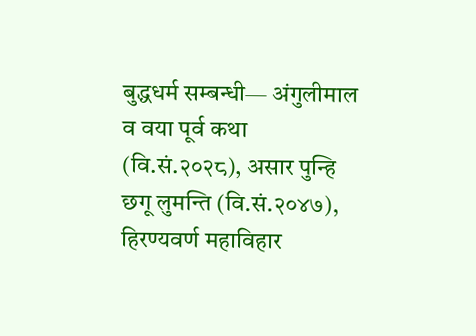बुद्धधर्म सम्बन्धी— अंगुलीमाल व वया पूर्व कथा (वि.सं.२०२८), असार पुन्हि छगू लुमन्ति (वि.सं.२०४७), हिरण्यवर्ण महाविहार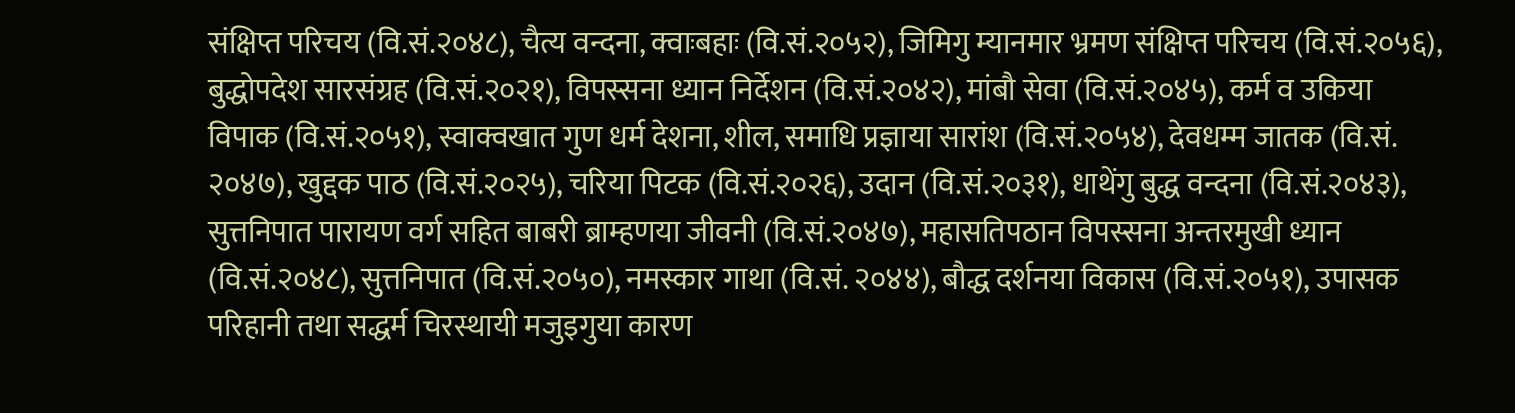संक्षिप्त परिचय (वि.सं.२०४८), चैत्य वन्दना, क्वाःबहाः (वि.सं.२०५२), जिमिगु म्यानमार भ्रमण संक्षिप्त परिचय (वि.सं.२०५६), बुद्धोपदेश सारसंग्रह (वि.सं.२०२१), विपस्सना ध्यान निर्देशन (वि.सं.२०४२), मांबौ सेवा (वि.सं.२०४५), कर्म व उकिया विपाक (वि.सं.२०५१), स्वाक्वखात गुण धर्म देशना, शील, समाधि प्रज्ञाया सारांश (वि.सं.२०५४), देवधम्म जातक (वि.सं. २०४७), खुद्दक पाठ (वि.सं.२०२५), चरिया पिटक (वि.सं.२०२६), उदान (वि.सं.२०३१), धाथेंगु बुद्ध वन्दना (वि.सं.२०४३), सुत्तनिपात पारायण वर्ग सहित बाबरी ब्राम्हणया जीवनी (वि.सं.२०४७), महासतिपठान विपस्सना अन्तरमुखी ध्यान (वि.सं.२०४८), सुत्तनिपात (वि.सं.२०५०), नमस्कार गाथा (वि.सं. २०४४), बौद्ध दर्शनया विकास (वि.सं.२०५१), उपासक परिहानी तथा सद्धर्म चिरस्थायी मजुइगुया कारण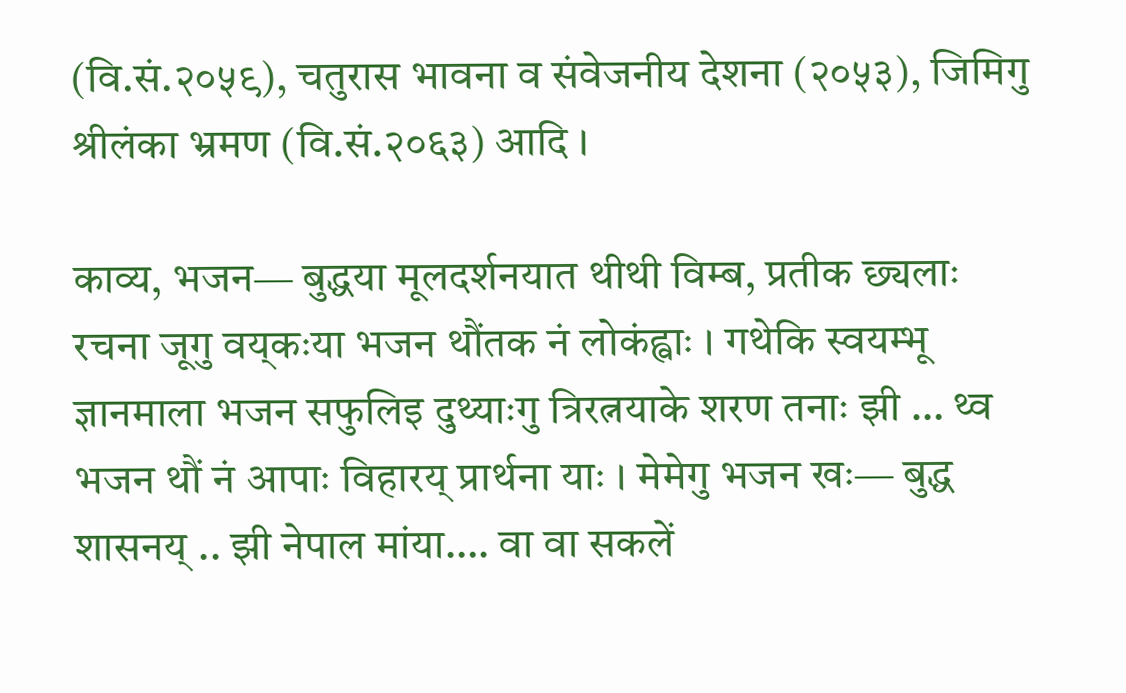(वि.सं.२०५९), चतुरास भावना व संवेजनीय देशना (२०५३), जिमिगु श्रीलंका भ्रमण (वि.सं.२०६३) आदि ।

काव्य, भजन— बुद्धया मूलदर्शनयात थीथी विम्ब, प्रतीक छ्यलाः रचना जूगु वय्‌कःया भजन थौंतक नं लोकंह्वाः । गथेकि स्वयम्भू ज्ञानमाला भजन सफुलिइ दुथ्याःगु त्रिरत्नयाके शरण तनाः झी … थ्व भजन थौं नं आपाः विहारय् प्रार्थना याः । मेमेगु भजन खः— बुद्ध शासनय् .. झी नेपाल मांया…. वा वा सकलें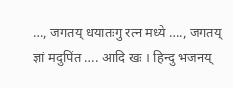…, जगतय् धयातःगु रत्न मध्ये …., जगतय् ज्ञां मदुपिंत …. आदि खः । हिन्दु भजनय्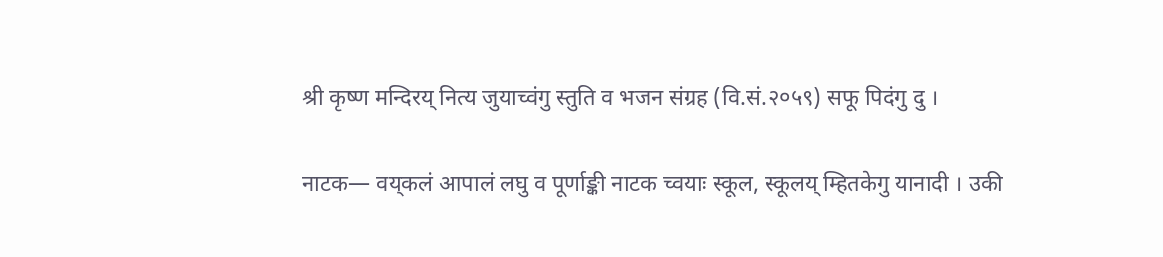श्री कृष्ण मन्दिरय् नित्य जुयाच्वंगु स्तुति व भजन संग्रह (वि.सं.२०५९) सफू पिदंगु दु ।

नाटक— वय्‌कलं आपालं लघु व पूर्णाङ्की नाटक च्वयाः स्कूल, स्कूलय् म्हितकेगु यानादी । उकी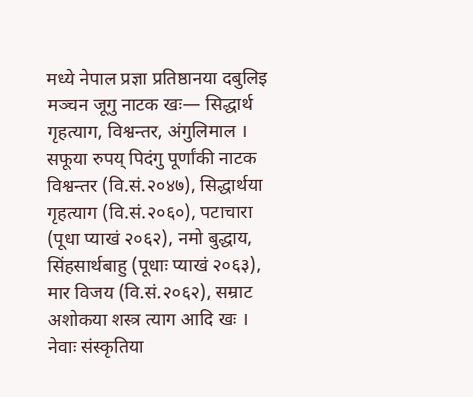मध्ये नेपाल प्रज्ञा प्रतिष्ठानया दबुलिइ मञ्चन जूगु नाटक खः— सिद्धार्थ गृहत्याग, विश्वन्तर, अंगुलिमाल । सफूया रुपय् पिदंगु पूर्णांकी नाटक विश्वन्तर (वि.सं.२०४७), सिद्धार्थया गृहत्याग (वि.सं.२०६०), पटाचारा (पूधा प्याखं २०६२), नमो बुद्धाय, सिंहसार्थबाहु (पूधाः प्याखं २०६३), मार विजय (वि.सं.२०६२), सम्राट अशोकया शस्त्र त्याग आदि खः । नेवाः संस्कृतिया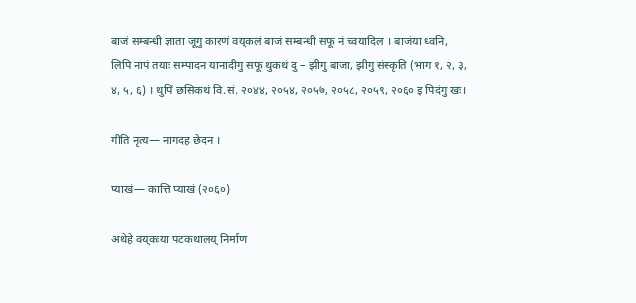बाजं सम्बन्धी ज्ञाता जूगु कारणं वय्‌कलं बाजं सम्बन्धी सफू नं च्वयादिल । बाजंया ध्वनि, लिपि नापं तयाः सम्पादन यानादीगु सफू थुकथं दु – झीगु बाजा, झीगु संस्कृति (भाग १, २, ३, ४, ५, ६) । थुपिं छसिकथं वि.सं. २०४४, २०५४, २०५७, २०५८, २०५९, २०६० इ पिदंगु खः।

गीति नृत्य— नागदह छेदन ।

प्याखं— कात्ति प्याखं (२०६०)

अथेहे वय्‌कःया पटकथालय् निर्माण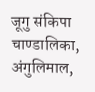जूगु संकिपा चाण्डालिका, अंगुलिमाल,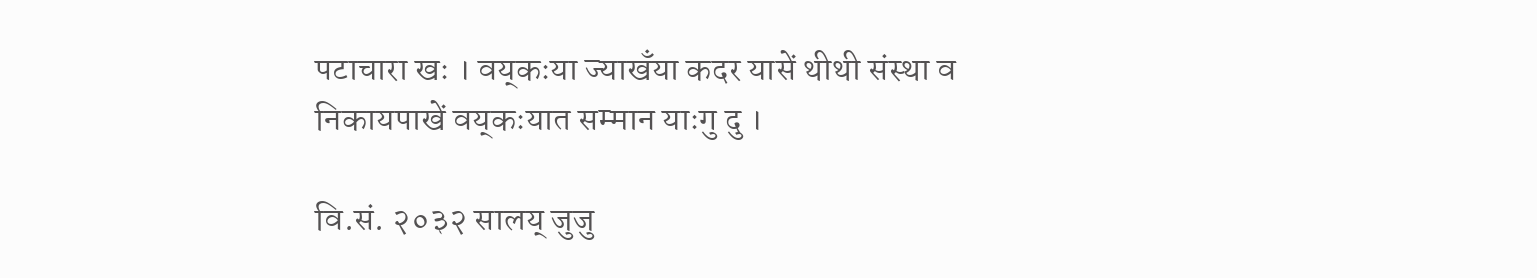पटाचारा खः । वय्‌कःया ज्याखँया कदर यासें थीथी संस्था व निकायपाखें वय्‌कःयात सम्मान याःगु दु ।

वि.सं. २०३२ सालय् जुजु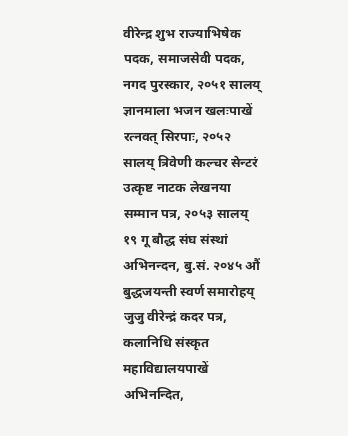वीरेन्द्र शुभ राज्याभिषेक पदक, समाजसेवी पदक, नगद पुरस्कार, २०५१ सालय् ज्ञानमाला भजन खलःपाखें रत्नवत् सिरपाः, २०५२ सालय् त्रिवेणी कल्चर सेन्टरं उत्कृष्ट नाटक लेखनया सम्मान पत्र, २०५३ सालय् १९ गू बौद्ध संघ संस्थां अभिनन्दन, बु.सं. २०४५ औं बुद्धजयन्ती स्वर्ण समारोहय् जुजु वीरेन्द्रं कदर पत्र, कलानिधि संस्कृत महाविद्यालयपाखें अभिनन्दित,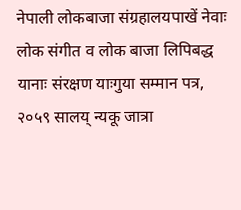नेपाली लोकबाजा संग्रहालयपाखें नेवाः लोक संगीत व लोक बाजा लिपिबद्ध यानाः संरक्षण याःगुया सम्मान पत्र, २०५९ सालय् न्यकू जात्रा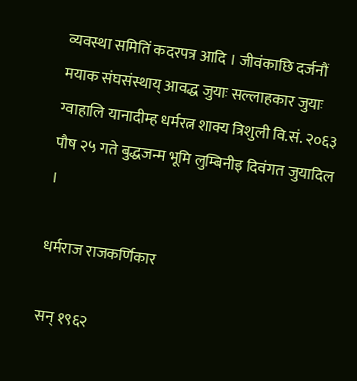व्यवस्था समितिं कदरपत्र आदि । जीवंकाछि दर्जनौं मयाक संघसंस्थाय् आवद्ध जुयाः सल्लाहकार जुयाः ग्वाहालि यानादीम्ह धर्मरत्न शाक्य त्रिशुली वि.सं. २०६३ पौष २५ गते बुद्धजन्म भूमि लुम्बिनीइ दिवंगत जुयादिल ।

धर्मराज राजकर्णिकार

सन् १९६२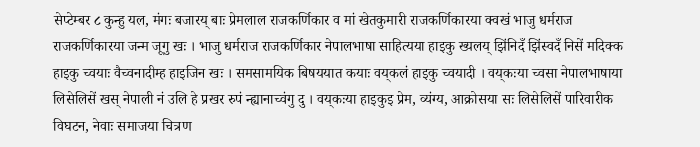सेप्टेम्बर ८ कुन्हु यल, मंगः बजारय् बाः प्रेमलाल राजकर्णिकार व मां खेतकुमारी राजकर्णिकारया क्वखं भाजु धर्मराज राजकर्णिकारया जन्म जूगु खः । भाजु धर्मराज राजकर्णिकार नेपालभाषा साहित्यया हाइकु ख्यलय् झिंनिदँ झिंस्वदँ निसें मदिक्क हाइकु च्वयाः वैच्वनादीम्ह हाइजिन खः । समसामयिक बिषययात कयाः वय्‌कलं हाइकु च्वयादी । वय्‌कःया च्वसा नेपालभाषाया लिसेलिसें खस् नेपाली नं उलि हे प्रखर रुपं न्ह्यानाच्वंगु दु । वय्‌कःया हाइकुइ प्रेम, व्यंग्य, आक्रोसया सः लिसेलिसें पारिवारीक विघटन, नेवाः समाजया चित्रण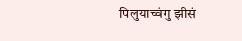पिलुयाच्वंगु झीसं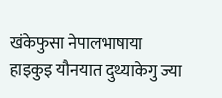खंकेफुसा नेपालभाषाया हाइकुइ यौनयात दुथ्याकेगु ज्या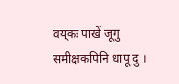वय्‌कः पाखें जूगु समीक्षकपिनि धापू दु ।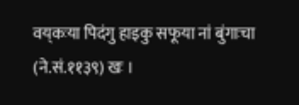वय्‌कःया पिदंगु हाइकु सफूया नां बुंगाःचा (ने.सं.११३९) खः ।